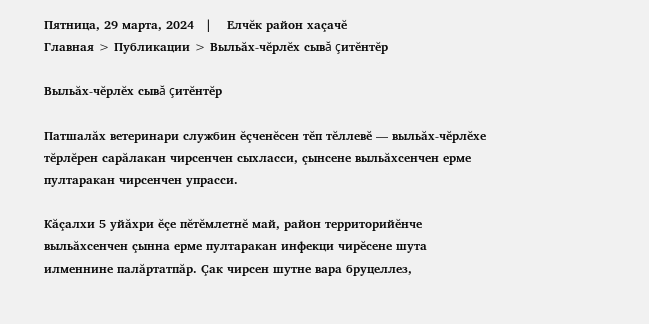Пятница, 29 марта, 2024   |    Елчĕк район хаçачĕ
Главная > Публикации > Выльăх-чĕрлĕх сывă çитĕнтĕр

Выльăх-чĕрлĕх сывă çитĕнтĕр

Патшалăх ветеринари службин ĕçченĕсен тĕп тĕллевĕ — выльăх-чĕрлĕхе тĕрлĕрен сарăлакан чирсенчен сыхласси, çынсене выльăхсенчен ерме пултаракан чирсенчен упрасси.

Кăçалхи 5 уйăхри ĕçе пĕтĕмлетнĕ май, район территорийĕнче выльăхсенчен çынна ерме пултаракан инфекци чирĕсене шута илменнине палăртатпăр. Çак чирсен шутне вара бруцеллез,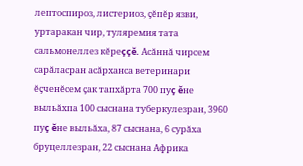лептоспироз, листериоз, çĕпĕр язви, уртаракан чир, туляремия тата сальмонеллез кĕреççĕ. Асăннă чирсем сарăласран асăрханса ветеринари ĕçченĕсем çак тапхăрта 700 пуç ĕне выльăхпа 100 сыснана туберкулезран, 3960 пуç ĕне выльăха, 87 сыснана, 6 сурăха бруцеллезран, 22 сыснана Африка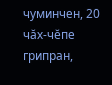чуминчен, 20 чăх-чĕпе грипран,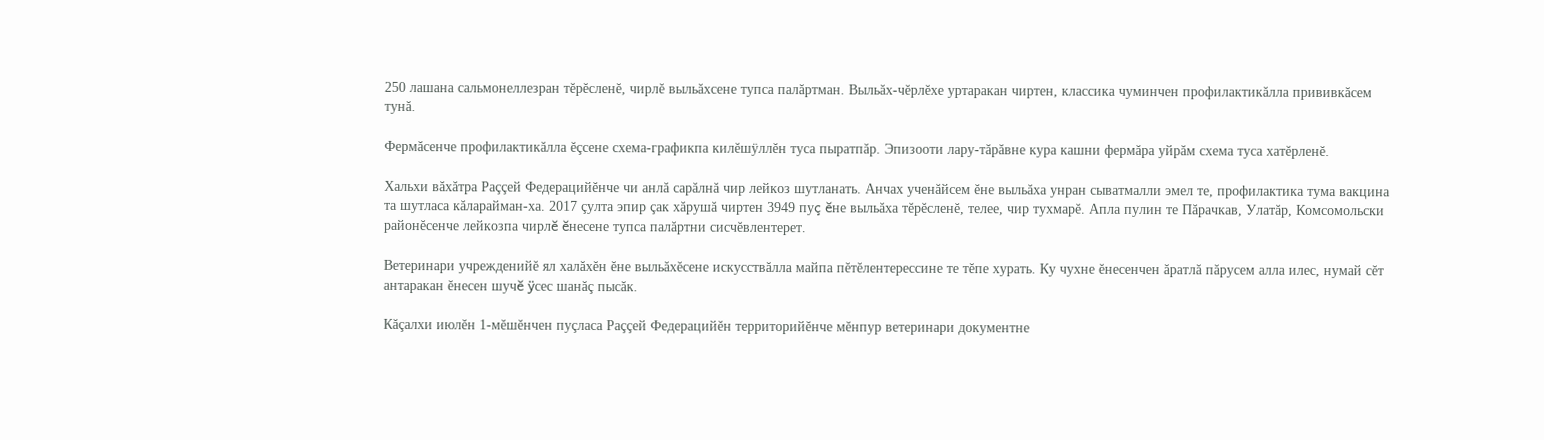250 лашана сальмонеллезран тĕрĕсленĕ, чирлĕ выльăхсене тупса палăртман. Выльăх-чĕрлĕхе уртаракан чиртен, классика чуминчен профилактикăлла прививкăсем тунă.

Фермăсенче профилактикăлла ĕçсене схема-графикпа килĕшÿллĕн туса пыратпăр. Эпизооти лару-тăрăвне кура кашни фермăра уйрăм схема туса хатĕрленĕ.

Хальхи вăхăтра Раççей Федерацийĕнче чи анлă сарăлнă чир лейкоз шутланать. Анчах ученăйсем ĕне выльăха унран сыватмалли эмел те, профилактика тума вакцина та шутласа кăларайман-ха. 2017 çулта эпир çак хăрушă чиртен 3949 пуç ĕне выльăха тĕрĕсленĕ, телее, чир тухмарĕ. Апла пулин те Пăрачкав, Улатăр, Комсомольски районĕсенче лейкозпа чирлĕ ĕнесене тупса палăртни сисчĕвлентерет.

Ветеринари учрежденийĕ ял халăхĕн ĕне выльăхĕсене искусствăлла майпа пĕтĕлентерессине те тĕпе хурать. Ку чухне ĕнесенчен ăратлă пăрусем алла илес, нумай сĕт антаракан ĕнесен шучĕ ÿсес шанăç пысăк.

Кăçалхи июлĕн 1-мĕшĕнчен пуçласа Раççей Федерацийĕн территорийĕнче мĕнпур ветеринари документне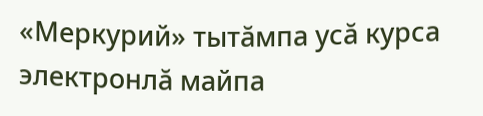«Меркурий» тытăмпа усă курса электронлă майпа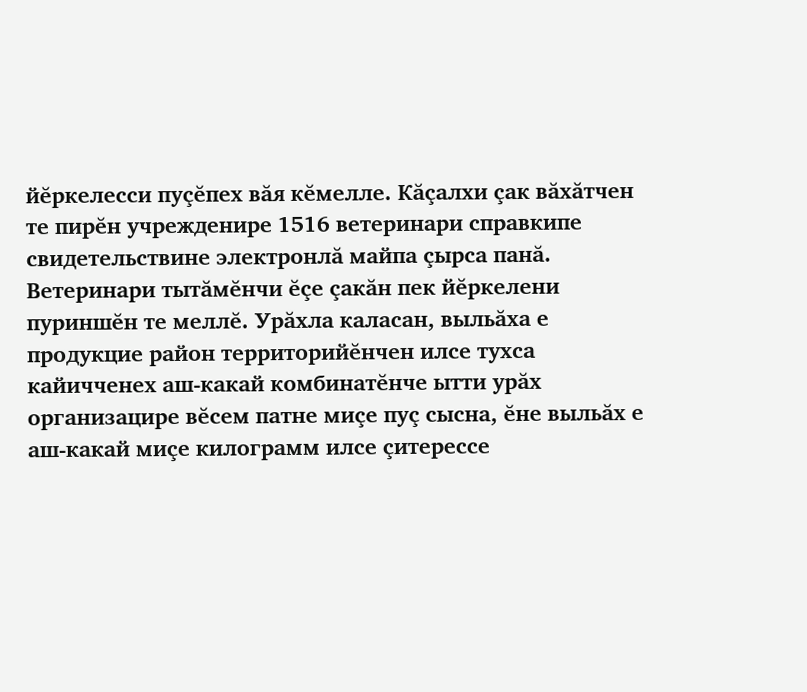йĕркелесси пуçĕпех вăя кĕмелле. Кăçалхи çак вăхăтчен те пирĕн учрежденире 1516 ветеринари справкипе свидетельствине электронлă майпа çырса панă. Ветеринари тытăмĕнчи ĕçе çакăн пек йĕркелени пуриншĕн те меллĕ. Урăхла каласан, выльăха е продукцие район территорийĕнчен илсе тухса кайичченех аш-какай комбинатĕнче ытти урăх организацире вĕсем патне миçе пуç сысна, ĕне выльăх е аш-какай миçе килограмм илсе çитерессе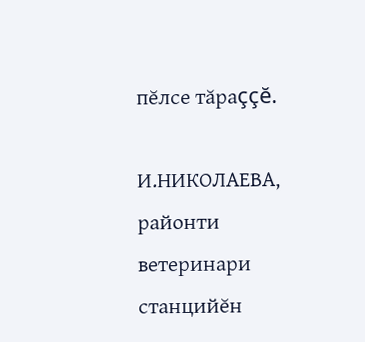пĕлсе тăраççĕ.

И.НИКОЛАЕВА,
районти ветеринари станцийĕн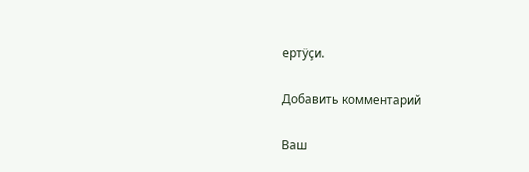ертÿçи.

Добавить комментарий

Ваш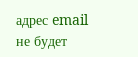адрес email не будет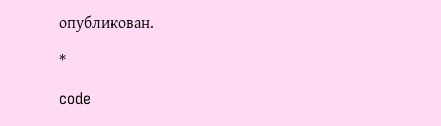опубликован.

*

code